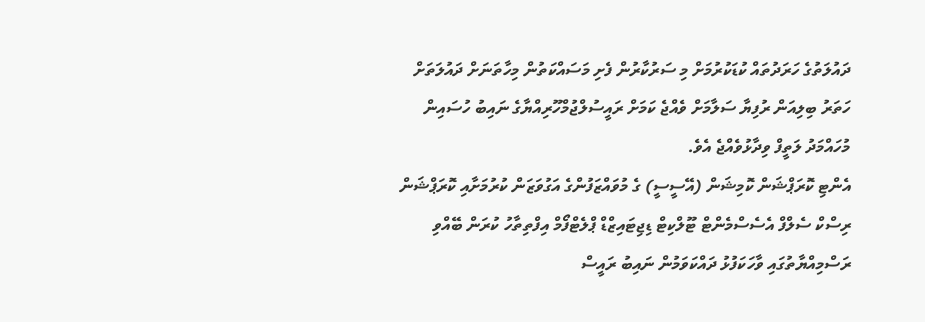ދައުލަތުގެ ހަރަދުތައް ކުޑަކުރުމަށް މި ސަރުކާރުން ފެށި މަސައްކަތުން މިހާތަނަށް ދައުލަތަށް ހަތަރު ބިލިއަން ރުފިޔާ ސަލާމަށް ވެއްޖެ ކަމަށް ރައީސުލްޖުމްހޫރިއްޔާގެ ނައިބު ހުސައިން މުހައްމަދު ލަތީފް ވިދާޅުވެއްޖެ އެވެ.
އެންޓި ކޮރަޕްޝަން ކޮމިޝަން (އޭސީސީ) ގެ މުވައްޒަފުންގެ އަގުވަޒަން ކުރުމަށާއި ކޮރަޕްޝަން ރިސްކް ސެލްފް އެސެސްމެންޓް ޓޫލްކިޓް ޑިޖިޓައިޒްޑް ޕްލެޓްފޯމް އިފްތިތާހު ކުރަން ބޭއްވި ރަސްމިއްޔާތުގައި ވާހަކަފުޅު ދައްކަވަމުން ނައިބު ރައީސް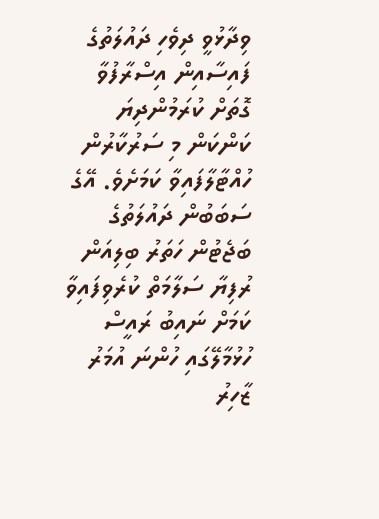ވިދާޅުވީ ދިވެހި ދައުލަތުގެ ފައިސާއިން އިސްރާފުވާ ގޮތަށް ކުރަމުންދިޔަ ކަންކަން މި ސަރުކާރުން ހުއްޓާލާފައިވާ ކަމަށެވެ. އޭގެ ސަބަބުން ދައުލަތުގެ ބަޖެޓުން ހަތަރު ބިލިއަން ރުފިޔާ ސަލާމަތް ކުރެވިފައިވާ ކަމަށް ނައިބު ރައީސް
ހުޅުމާލޭގައި ހުންނަ އުމަރު ޒާހިރު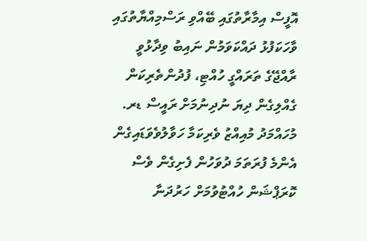އޮފީސް އިމާރާތުގައި ބޭއްވި ރަސްމިއްޔާތުގައި ވާހަކަފުޅު ދައްކަވަމުން ނައިބު ވިދާޅުވީ ރާއްޖޭގެ ތަރައްގީ ހުއްޓި، ފުދުންތެރިކަން ގެއްލިގެން ދިޔަ ނުދިނުމަށް ރައީސް ޑރ. މުހައްމަދު މުއިއްޒު ވެރިކަމާ ހަވާލުވެވަޑައިގެން އެންމެ ފުރަތަމަ ދުވަހުން ފެށިގެން ވެސް ކޮރަޕްޝަން ހުއްޓުވުމަށް ހަރުދަނާ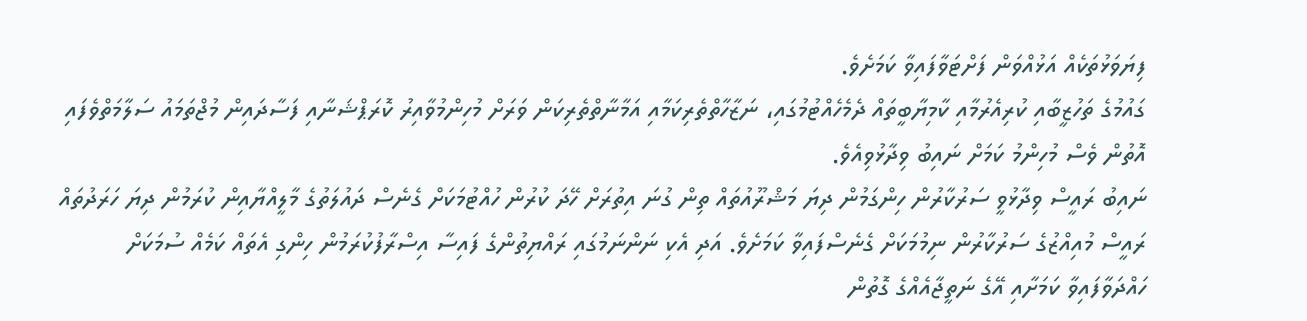ފިޔަވަޅުތަކެއް އަޅުއްވަން ފަށްޓަވާފައިވާ ކަމަށެވެ.
ގައުމުގެ ތަހުޒީބާއި ކުރިއެރުމާއި ކާމިޔާބީތައް ދެމެހެއްޓުމުގައި، ނަޒާހާތްތެރިކަމާއި އަމާނާތްތެރިކަން ވަރަށް މުހިންމުވާއިރު ކޮރަޕްޝަނާއި ފަސާދައިން މުޖްތަމައު ސަލާމަތްވެފައި އޮތުން ވެސް މުހިންމު ކަމަށް ނައިބު ވިދާޅުވިއެވެ.
ނައިބު ރައީސް ވިދާޅުވީ ސަރުކާރުން ހިންގަމުން ދިޔަ މަޝްރޫއުތައް ތިން ގުނަ އިތުރަށް ހޭދަ ކުރުން ހުއްޓުމަކަށް ގެނެސް ދައުލަތުގެ މާލީއްޔާއިން ކުރަމުން ދިޔަ ހަރަދުތައް ރައީސް މުއިއްޒުގެ ސަރުކާރުން ނިމުމަކަށް ގެނެސްފައިވާ ކަމަށެވެ. އަދި އެކި ނަންނަމުގައި ރައްޔިތުންގެ ފައިސާ އިސްރާފުކުރަމުން ހިންގި އެތައް ކަމެއް ސުމަކަށް ހައްދަވާފައިވާ ކަމަށާއި އޭގެ ނަތީޖާއެއްގެ ގޮތުން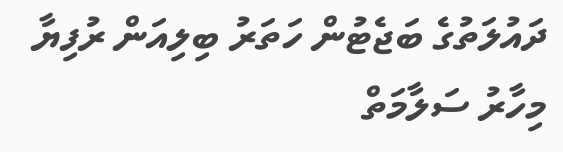ދައުލަތުގެ ބަޖެޓުން ހަތަރު ބިލިއަން ރުފިޔާ މިހާރު ސަލާމަތް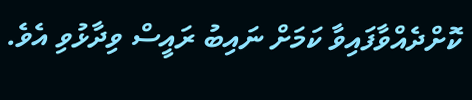ކޮށްދެއްވާފައިވާ ކަމަށް ނައިބު ރައީސް ވިދާޅުވި އެވެ.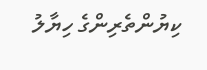ކިޔުންތެރިންގެ ހިޔާލު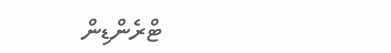ޓްރެންޑިން